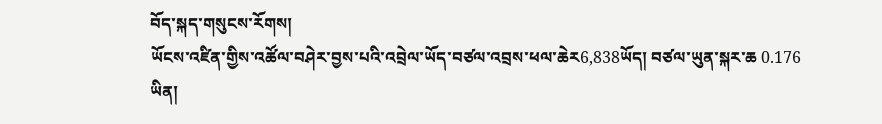བོད་སྐད་གསུངས་རོགས།
ཡོངས་འཛིན་གྱིས་འཚོལ་བཤེར་བྱས་པའི་འབྲེལ་ཡོད་བཙལ་འབྲས་ཕལ་ཆེར6,838ཡོད། བཙལ་ཡུན་སྐར་ཆ 0.176
ཡིན།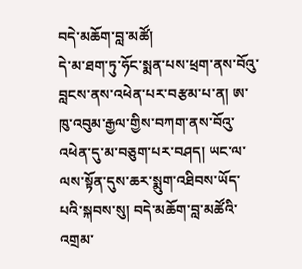བདེ་མཆོག་བླ་མཚོ།
དེ་མ་ཐག་ཏུ་ཧོང་སྨན་པས་ཕྲག་ནས་བོའུ་བླངས་ནས་འཕེན་པར་བརྩམ་པ་ན། ཨ་ཁུ་འབུམ་རྒྱལ་གྱིས་བཀག་ནས་བོའུ་འཕེན་དུ་མ་བཅུག་པར་བཤད། ཡང་ལ་ལས་སྟོན་དུས་ཆར་སྨུག་འཐིབས་ཡོད་པའི་སྐབས་སུ། བདེ་མཆོག་བླ་མཚོའི་འགྲམ་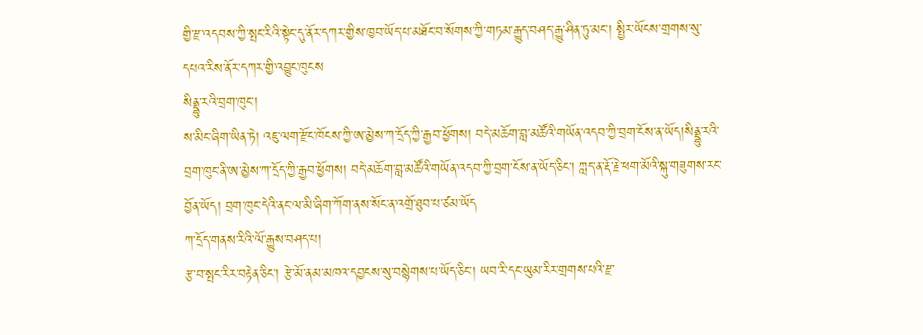གྱི་རྫ་འདབས་ཀྱི་སྤང་རིའི་སྟེང་དུ་ནོར་དཀར་གྱིས་ཁྱབ་ཡོད་པ་མཐོང་བ་སོགས་ཀྱི་གཏམ་རྒྱུད་བཤད་རྒྱུ་ཤིན་ཏུ་མང་། སྤྱིར་ཡོངས་གྲགས་སུ་དཔའ་རིས་ནོར་དཀར་གྱི་འབྱུང་ཁུངས
སིནྡྷུ་རའི་བྲག་ཁུང་།
ས་མིང་ཞིག་ཡིན་ཏེ། འཇུ་ལག་རྫོང་ཁོངས་ཀྱི་ཨ་མྱེས་ཀ་དྲོད་ཀྱི་རྒྱབ་ཕྱོགས། བདེ་མཆོག་བླ་མཚོའི་གཡོན་འདབ་ཀྱི་བྲག་ངོས་ན་ཡོད།སིནྡྷུ་རའི་བྲག་ཁུང་ནི་ཨ་མྱེས་ཀ་དྲོད་ཀྱི་རྒྱབ་ཕྱོགས། བདེ་མཆོག་བླ་མཚོའི་གཡོན་འདབ་ཀྱི་བྲག་ངོས་ན་ཡོད་ཅིང་། ཀླད་ན་རྡོ་རྗེ་ཕག་མོའི་སྐུ་གཟུགས་རང་བྱོན་ཡོད། བྲག་ཁུང་དེའི་ནང་ལ་མི་ཞིག་ཀོག་ནས་སོང་ན་འགྲོ་ཐུབ་པ་ཙམ་ཡོད
ཀ་དྲོད་གནས་རིའི་ལོ་རྒྱུས་བཤད་པ།
རྩ་བ་སྤང་རིར་བརྟེན་ཅིང་། རྩེ་མོ་ནམ་མཁའ་དབྱངས་སུ་བསྙེགས་པ་ཡོད་ཅིང་། ཡབ་རི་དང་ཡུམ་རིར་གྲགས་པའི་རྫ་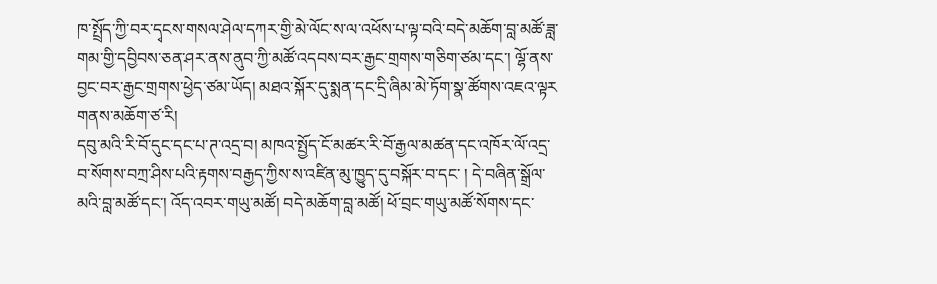ཁ་སྤྲོད་ཀྱི་བར་དྭངས་གསལ་ཤེལ་དཀར་གྱི་མེ་ལོང་ས་ལ་འཕོས་པ་ལྟ་བའི་བདེ་མཆོག་བླ་མཚོ་ཟླ་གམ་གྱི་དབྱིབས་ཅན་ཤར་ནས་ནུབ་ཀྱི་མཚོ་འདབས་བར་རྒྱང་གྲགས་གཅིག་ཙམ་དང་། ལྷོ་ནས་བྱང་བར་རྒྱང་གྲགས་ཕྱེད་ཙམ་ཡོད། མཐའ་སྐོར་དུ་སྨན་དང་དྲི་ཞིམ་མེ་ཏོག་སྣ་ཚོགས་འཇའ་ལྟར
གནས་མཆོག་ཙ་རི།
དབུ་མའི་རི་བོ་དུང་དང་པ་ཊ་འདྲ་བ། མཁའ་སྤྱོད་ངོ་མཚར་རི་བོ་རྒྱལ་མཚན་དང་འཁོར་ལོ་འདྲ་བ་སོགས་བཀྲ་ཤིས་པའི་རྟགས་བརྒྱད་ཀྱིས་ས་འཛིན་མུ་ཁྱུད་དུ་བསྐོར་བ་དང་ ། དེ་བཞིན་སྒྲོལ་མའི་བླ་མཚོ་དང་། འོད་འབར་གཡུ་མཚོ། བདེ་མཆོག་བླ་མཚོ། ཕོ་བྲང་གཡུ་མཚོ་སོགས་དང་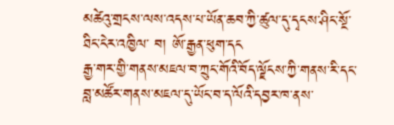མཚེའུ་གྲངས་ལས་འདས་པ་ཡོན་ཆབ་ཀྱི་ཚུལ་དུ་དྭངས་ཤིང་སྔོ་ཐིང་ངེར་འཁྱིལ་ བ། ཨོ་རྒྱན་ཕུག་དང
རྒྱ་གར་གྱི་གནས་མཇལ་བ་ཀྲུང་གོའི་བོད་ལྗོངས་ཀྱི་གནས་རི་དང་བླ་མཚོར་གནས་མཇལ་དུ་ཡོང་བ་ད་ལོའི་དབྱར་ཁ་ནས་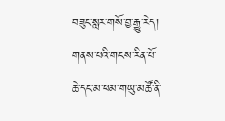བཟུང་སླར་གསོ་བྱ་རྒྱུ་རེད།
གནས་པའི་གངས་རིན་པོ་ཆེ་དང་མ་ཕམ་གཡུ་མཚོ་ནི་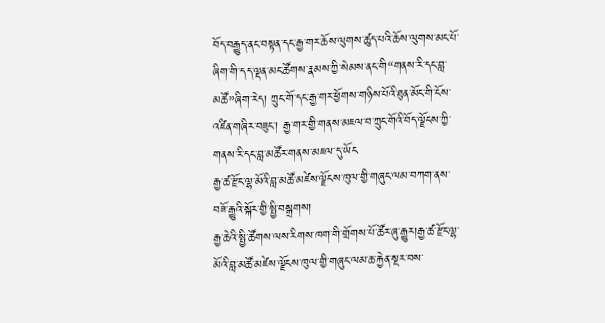བོད་བརྒྱུད་ནང་བསྟན་དང་རྒྱ་གར་ཆོས་ལུགས་ཚུད་པའི་ཆོས་ལུགས་མང་པོ་ཞིག་གི་དད་ལྡན་མང་ཚོགས་རྣམས་ཀྱི་སེམས་ནང་གི“གནས་རི་དང་བླ་མཚོ”ཞིག་རེད། ཀྲུང་གོ་དང་རྒྱ་གར་ཕྱོགས་གཉིས་པོའི་ཐུན་མོང་གི་ངོས་འཛིན་གཞིར་བཟུང་། རྒྱ་གར་གྱི་གནས་མཇལ་བ་ཀྲུང་གོའི་བོད་ལྗོངས་ཀྱི་གནས་རི་དང་བླ་མཚོར་གནས་མཇལ་དུ་ཡོང
རྒྱ་ཚ་རྫོང་ལྷ་མོའི་བླ་མཚོ་མཛེས་ལྗོངས་ཁུལ་གྱི་གཞུང་ལམ་བཀག་ནས་བཟོ་རྒྱུའི་སྐོར་གྱི་སྤྱི་བསྒྲགས།
རྒྱ་ཆེའི་སྤྱི་ཚོགས་ལས་རིགས་ཁག་གི་གྲོགས་པོ་ཚོར་ཞུ་རྒྱུར།རྒྱ་ཚ་རྫོང་ལྷ་མོའི་བླ་མཚོ་མཛེས་ལྗོངས་ཁུལ་གྱི་གཞུང་ལམ་ཆ་རྐྱེན་སྔར་བས་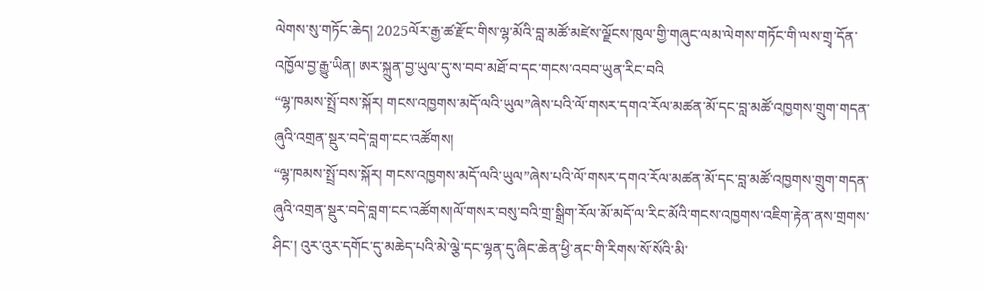ལེགས་སུ་གཏོང་ཆེད། 2025ལོར་རྒྱ་ཚ་རྫོང་གིས་ལྷ་མོའི་བླ་མཚོ་མཛེས་ལྗོངས་ཁུལ་གྱི་གཞུང་ལམ་ལེགས་གཏོང་གི་ལས་གྲྭ་དོན་འཁྱོལ་བྱ་རྒྱུ་ཡིན། ཨར་སྐྲུན་བྱ་ཡུལ་དུ་ས་བབ་མཐོ་བ་དང་གངས་འབབ་ཡུན་རིང་བའི
“ལྷ་ཁམས་སྤྲོ་བས་སྐོར། གངས་འཁྱགས་མདོ་ལའི་ཡུལ”ཞེས་པའི་ལོ་གསར་དགའ་རོལ་མཚན་མོ་དང་བླ་མཚོ་འཁྱགས་གྲུག་གདན་ཞུའི་འགྲན་སྡུར་བདེ་བླག་ངང་འཚོགས།
“ལྷ་ཁམས་སྤྲོ་བས་སྐོར། གངས་འཁྱགས་མདོ་ལའི་ཡུལ”ཞེས་པའི་ལོ་གསར་དགའ་རོལ་མཚན་མོ་དང་བླ་མཚོ་འཁྱགས་གྲུག་གདན་ཞུའི་འགྲན་སྡུར་བདེ་བླག་ངང་འཚོགས།ལོ་གསར་བསུ་བའི་གྲ་སྒྲིག་རོལ་མོ་མདོ་ལ་རིང་མོའི་གངས་འཁྱགས་འཇིག་རྟེན་ནས་གྲགས་ཤིང་། འུར་འུར་དགོང་དུ་མཆེད་པའི་མེ་ལྕེ་དང་ལྷན་དུ་ཞིང་ཆེན་ཕྱི་ནང་གི་རིགས་སོ་སོའི་མི་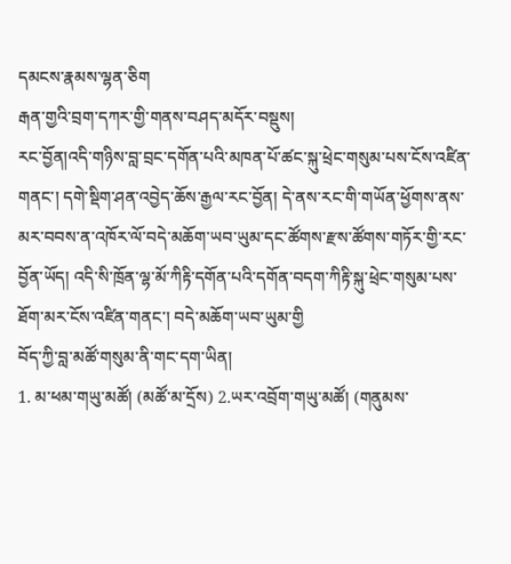དམངས་རྣམས་ལྷན་ཅིག
རྒན་གྱའི་བྲག་དཀར་གྱི་གནས་བཤད་མདོར་བསྡུས།
རང་བྱོན།འདི་གཉིས་བླ་བྲང་དགོན་པའི་མཁན་པོ་ཚང་སྐུ་ཕྲེང་གསུམ་པས་ངོས་འཛིན་གནང་། དགེ་སྡིག་ཤན་འབྱེད་ཆོས་རྒྱལ་རང་བྱོན། དེ་ནས་རང་གི་གཡོན་ཕྱོགས་ནས་མར་བབས་ན་འཁོར་ལོ་བདེ་མཆོག་ཡབ་ཡུམ་དང་ཚོགས་རྫས་ཚོགས་གཏོར་གྱི་རང་བྱོན་ཡོད། འདི་སི་ཁྲོན་ལྷ་མོ་ཀིརྟི་དགོན་པའི་དགོན་བདག་ཀིརྟི་སྐུ་ཕྲེང་གསུམ་པས་ཐོག་མར་ངོས་འཛིན་གནང་། བདེ་མཆོག་ཡབ་ཡུམ་གྱི
བོད་ཀྱི་བླ་མཚོ་གསུམ་ནི་གང་དག་ཡིན།
1. མ་ཕམ་གཡུ་མཚོ། (མཚོ་མ་དྲོས) 2.ཡར་འབྲོག་གཡུ་མཚོ། (གནུམས་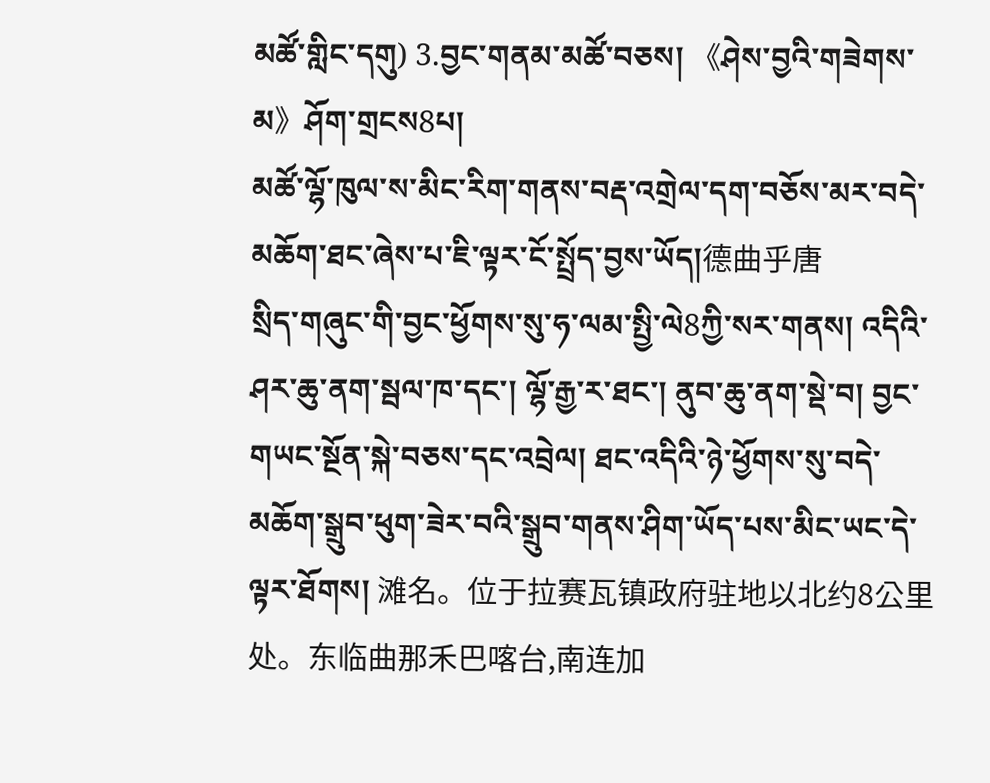མཚོ་གླིང་དགུ) 3.བྱང་གནམ་མཚོ་བཅས། 《ཤེས་བྱའི་གཟེགས་མ》ཤོག་གྲངས8པ།
མཚོ་ལྷོ་ཁུལ་ས་མིང་རིག་གནས་བརྡ་འགྲེལ་དག་བཅོས་མར་བདེ་མཆོག་ཐང་ཞེས་པ་ཇི་ལྟར་ངོ་སྤྲོད་བྱས་ཡོད།德曲乎唐
སྲིད་གཞུང་གི་བྱང་ཕྱོགས་སུ་ཧ་ལམ་སྤྱི་ལེ8ཀྱི་སར་གནས། འདིའི་ཤར་ཆུ་ནག་སྦལ་ཁ་དང་། ལྷོ་རྒྱ་ར་ཐང་། ནུབ་ཆུ་ནག་སྡེ་བ། བྱང་གཡང་སྔོན་སྐེ་བཅས་དང་འབྲེལ། ཐང་འདིའི་ཉེ་ཕྱོགས་སུ་བདེ་མཆོག་སྒྲུབ་ཕུག་ཟེར་བའི་སྒྲུབ་གནས་ཤིག་ཡོད་པས་མིང་ཡང་དེ་ལྟར་ཐོགས། 滩名。位于拉赛瓦镇政府驻地以北约8公里处。东临曲那禾巴喀台,南连加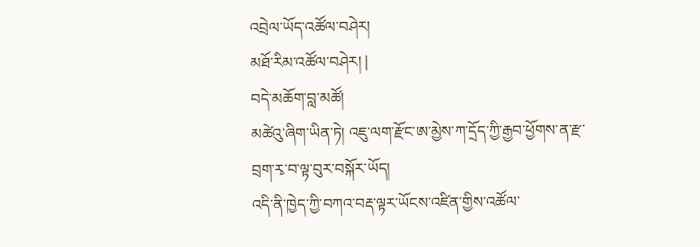འབྲེལ་ཡོད་འཚོལ་བཤེར།
མཐོ་རིམ་འཚོལ་བཤེར། |
བདེ་མཆོག་བླ་མཚོ།
མཚེའུ་ཞིག་ཡིན་ཏེ། འཇུ་ལག་རྫོང་ཨ་མྱེས་ཀ་དྲོད་ཀྱི་རྒྱབ་ཕྱོགས་ན་རྫ་བྲག་རྭ་བ་ལྟ་བུར་བསྐོར་ཡོད།
འདི་ནི་ཁྱེད་ཀྱི་བཀའ་བརྡ་ལྟར་ཡོངས་འཛིན་གྱིས་འཚོལ་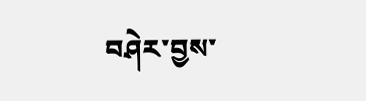བཤེར་བྱས་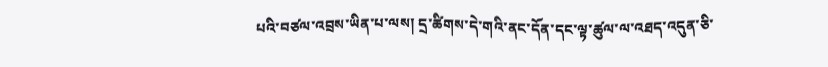པའི་བཙལ་འབྲས་ཡིན་པ་ལས། དྲ་ཚིགས་དེ་གའི་ནང་དོན་དང་ལྟ་ཚུལ་ལ་འཐད་འདུན་ཅི་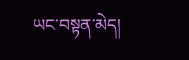ཡང་བསྟན་མེད།